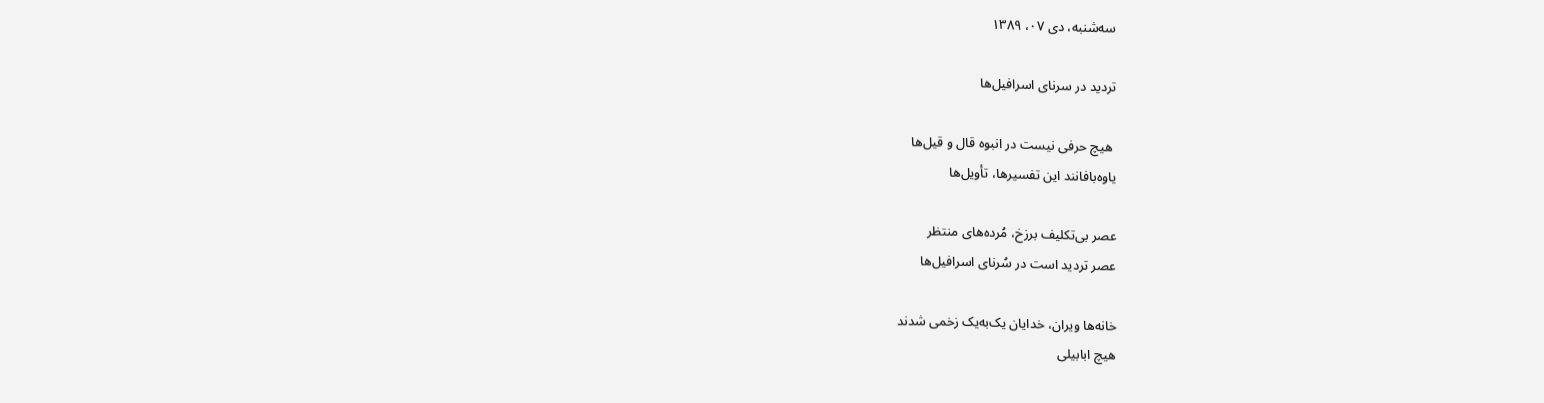سه‌شنبه، دی ۰۷، ۱۳۸۹

تردید در سرنای اسرافیل‌ها

 هیچ حرفی نیست در انبوه قال و قیل‌ها
یاوه‌بافانند این تفسیر‌ها، تأویل‌ها

عصر بی‌تکلیف برزخ، مُرده‌های منتظر
عصر تردید است در سُرنای اسرافیل‌ها

خانه‌ها ویران، خدایان یک‌به‌یک زخمی شدند
هیچ ابابیلی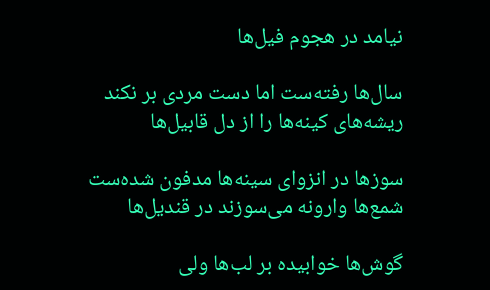نیامد در هجوم فیل‌ها

سال‌ها رفته‌ست اما دست مردی بر نکند
ریشه‌های کینه‌ها را از دل قابیل‌ها

سوزها در انزوای سینه‌ها مدفون شده‌ست
شمع‌ها وارونه می‌سوزند در قندیل‌ها

گوش‌ها خوابیده بر لب‌ها ولی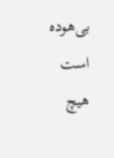بی‌هوده است
هیچ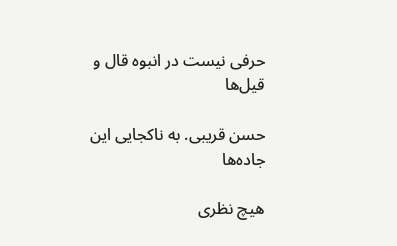حرفی نیست در انبوه قال و قیل‌ها

حسن قریبی. به ناکجایی این جاده‌ها

هیچ نظری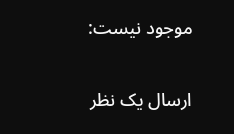موجود نیست:

ارسال یک نظر